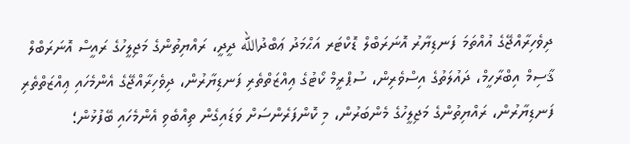ދިވެހިރާއްޖޭގެ އުއްތަމަ ފަނޑިޔާރު އޮނަރަބްލް ޑޮކްޓަރ އަޙްމަދު ޢަބްދުالله ދީދީ، ރައްޔިތުންގެ މަޖިލީހުގެ ރައީސް އޮނަރަބްލް ޤާސިމް އިބްރާހީމް، ދައުލަތުގެ އިސްވެރިން، ސުޕްރީމް ކޯޓުގެ ޢިއްޒަތްތެރި ފަނޑިޔާރުން، ދިވެހިރާއްޖޭގެ އެންމެހައި ޢިއްޒަތްތެރި ފަނޑިޔާރުން، ރައްޔިތުންގެ މަޖިލީހުގެ މެންބަރުން، މި ކޮންފަރެންސަށް ވަޑައިގެން ތިއްބެވި އެންމެހައި ބޭފުޅުން؛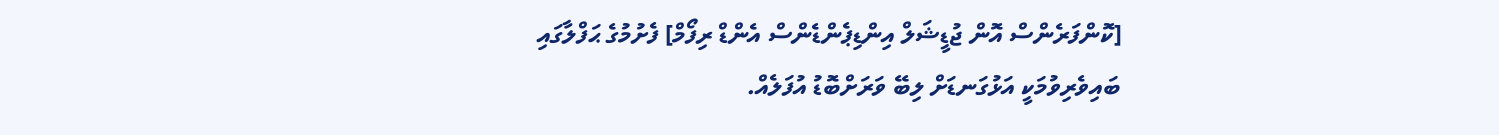[ކޮންފަރެންސް އޮން ޖުޑީޝަލް އިންޑިޕެންޑެންސް އެންޑް ރިފޯމް] ފެށުމުގެ ޙަފްލާގައި ބައިވެރިވުމަކީ އަޅުގަނޑަށް ލިބޭ ވަރަށްބޮޑު އުފަލެއް.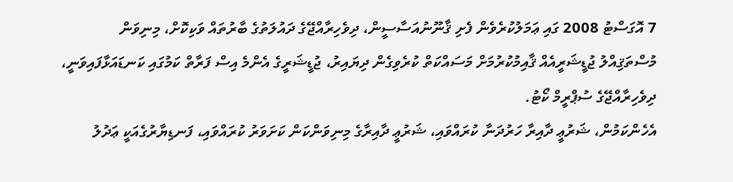7 އޮގަސްޓު 2008 ގައި ޢަމަލުކުރެވެން ފެށި ޤާނޫނުއަސާސީން، ދިވެހިރާއްޖޭގެ ދައުލަތުގެ ބާރުތައް ވަކިކޮށް، މިނިވަން މުސްތަޤިއްލު ޖުޑީޝަރީއެއް ޤާއިމުކުރުމަށް މަސައްކަތް ކުރެވިގެން ދިޔައިރު، ޖުޑީޝަރީގެ އެންމެ އިސް ފަރާތް ކަމުގައި ކަނޑައަޅާފައިވަނީ، ދިވެހިރާއްޖޭގެ ސުޕްރީމް ކޯޓު.
އެހެންކަމުން، ޝަރުޢީ ދާއިރާ ހަރުދަނާ ކުރައްވައި، ޝަރުޢީ ދާއިރާގެ މިނިވަންކަން ކަށަވަރު ކުރައްވައި، ފަނޑިޔާރުގެއަކީ ޢަދުލު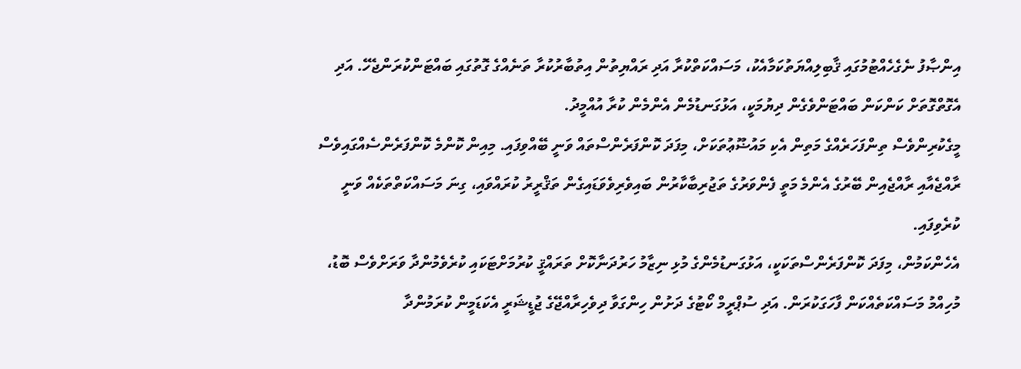އިންޞާފު ނެގެހެއްޓުމުގައި ޤާބިލިއްޔަތުކަމާއެކު، މަސައްކަތްކުރާ އަދި ރައްޔިތުން އިތުބާރުކުރާ ތަނެއްގެ ގޮތުގައި ބައްޓަންކުރަންޖެހޭ. އަދި އެގޮތްގޮތަށް ކަންކަން ބައްޓަންވެގެން ދިޔުމަކީ، އަޅުގަނޑުމެން އެންމެން ކުރާ އުއްމީދު.
މީގެކުރިންވެސް ތިންފަހަރެއްގެ މަތިން އެކި މައުޟޫޢުތަކަށް، މިފަދަ ކޮންފަރެންސްތައް ވަނީ ބޭއްވިފައި. މިއިން ކޮންމެ ކޮންފަރެންސެއްގައިވެސް ރާއްޖެއާއި ރާއްޖެއިން ބޭރުގެ އެންމެ މަތީ ފެންވަރުގެ ތަޖުރިބާކާރުން ބައިވެރިވެވަޑައިގެން ތަޤްރީރު ކުރައްވައި، ގިނަ މަސައްކަތްތަކެއް ވަނީ ކުރެވިފައި.
އެހެންކަމުން، މިފަދަ ކޮންފަރެންސްތަކަކީ، އަޅުގަނޑުމެންގެ މުޅި ނިޒާމު ހަރުދަނާކޮށް ތަރައްޤީ ކުރުމަށްޓަކައި ކުރެވެމުންދާ ވަރަށްވެސް ބޮޑު، މުހިއްމު މަސައްކަތެއްކަން ފާހަގަކުރަން. އަދި ސުޕްރީމް ކޯޓުގެ ދަށުން ހިންގަވާ ދިވެހިރާއްޖޭގެ ޖުޑީޝަރީ އެކަޑަމީން ކުރަމުންދާ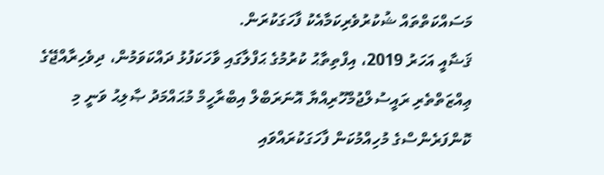މަސައްކަތްތައް ޝުކުރުވެރިކަމާއެކު ފާހަގަކުރަން.
ޤަޟާއީ އަހަރު 2019، އިފްތިތާޙު ކުރުމުގެ ޙަފްލާގައި ވާހަކަފުޅު ދައްކަވަމުން، ދިވެހިރާއްޖޭގެ ޢިއްޒަތްތެރި ރައީސުލްޖުމްހޫރިއްޔާ އޮނަރަބްލް އިބްރާހީމް މުޙައްމަދު ޞާލިޙު ވަނީ މި ކޮންފަރެންސްގެ މުހިއްމުކަން ފާހަގަކުރައްވައި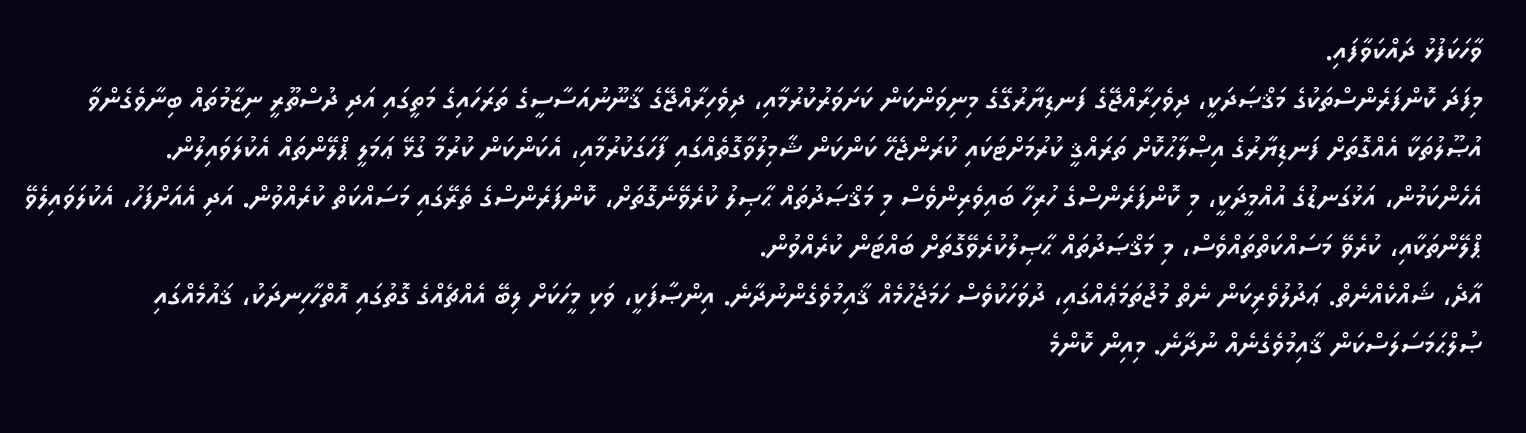ވާހަކަފުޅު ދައްކަވާފައި.
މިފަދަ ކޮންފަރެންސްތަކުގެ މަޤްޞަދަކީ، ދިވެހިރާއްޖޭގެ ފަނޑިޔާރުގޭގެ މިނިވަންކަން ކަށަވަރުކުރުމާއި، ދިވެހިރާއްޖޭގެ ޤާނޫނުއަސާސީގެ ތަރަހައިގެ މަތީގައި އަދި ދުސްތޫރީ ނިޒާމުތައް ބިނާވެގެންވާ އުޞޫލުތަކާ އެއްގޮތަށް ފަނޑިޔާރުގެ އިޞްލާޙުކޮށް ތަރައްޤީ ކުރުމަށްޓަކައި ކުރަންޖެހޭ ކަންކަން ޝާމިލުވާގޮތެއްގައި ފާހަގަކުރުމާއި، އެކަންކަން ކުރުމާ ގުޅޭ ޢަމަލީ ޕްލޭންތައް އެކުލަވައިލުން.
އެހެންކަމުން، އަޅުގަނޑުގެ އުއްމީދަކީ، މި ކޮންފަރެންސްގެ ހުރިހާ ބައިވެރިންވެސް މި މަޤްޞަދުތައް ޙާޞިލު ކުރެވޭނެގޮތަށް، ކޮންފަރެންސްގެ ތެރޭގައި މަސައްކަތް ކުރެއްވުން. އަދި އެއަށްފަހު، އެކުލަވައިލެވޭ ޕްލޭންތަކާއި، ކުރެވޭ މަސައްކަތްތައްވެސް، މި މަޤްޞަދުތައް ޙާޞިލުކުރެވޭގޮތަށް ބައްޓަން ކުރެއްވުން.
އާދެ، ޝައްކެއްނެތް. ޢަދުލުވެރިކަން ނެތް މުޖުތަމަޢެއްގައި، ދުވަހަކުވެސް ހަމަޖެހުމެއް ޤާއިމުވެގެންނުދާނެ. އިންޞާފަކީ، ވަކި މީހަކަށް ލިބޭ އެއްޗެއްގެ ގޮތުގައި އޮތްހާހިނދަކު، ޤައުމެއްގައި ޞުލްޙަމަސަލަސްކަން ޤާއިމުވެގެނެއް ނުދާނެ. މިއިން ކޮންމެ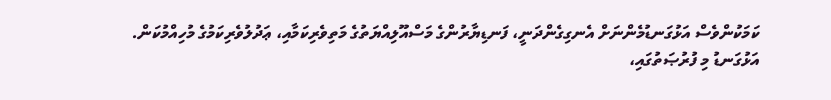ކަމަކުންވެސް އަޅުގަނޑުމެންނަށް އެނގިގެންދަނީ، ފަނޑިޔާރުންގެ މަސްއޫލިއްޔަތުގެ މަތިވެރިކަމާއި، ޢަދުލުވެރިކަމުގެ މުހިއްމުކަން.
އަޅުގަނޑު މި ފުރުޞަތުގައި،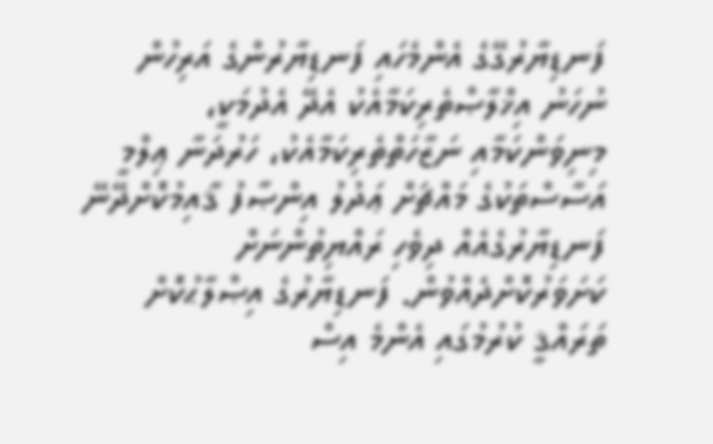ފަނޑިޔާރުގޭގެ އެންމެހައި ފަނޑިޔާރުންގެ އަރިހުން ނުހަނު އިޚްލާޞްތެރިކަމާއެކު އެދޭ އެދުމަކީ، މިނިވަންކަމާއި ނަޒާހަތްތެރިކަމާއެކު، ހަރުދަނާ ޢިލްމީ އަސާސްތަކުގެ މައްޗަށް ޢަދުލު އިންޞާފު ޤާއިމުކޮށްދޭނޭ ފަނޑިޔާރުގެއެއް ދިވެހި ރައްޔިތުންނަށް ކަށަވަރުކޮށްދެއްވުން. ފަނޑިޔާރުގެ އިޞްލާޙުކޮށް ތަރައްޤީ ކުރުމުގައި އެންމެ އިސް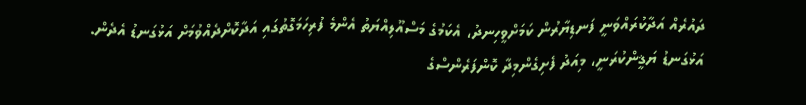ދައުރެއް އަދާކުރައްވަނީ ފަނޑިޔާރުން ކަމަށްވީހިނދު، އެކަމުގެ މަސްއޫލިއްޔަތު އެންމެ ފުރިހަމަގޮތުގައި އަދާކޮށްދެއްވުމަށް އަޅުގަނޑު އެދެން.
އަޅުގަނޑު ޔަޤީންކުރަނީ، މިއަދު ފެށިގެންމިދާ ކޮންފަރެންސްގެ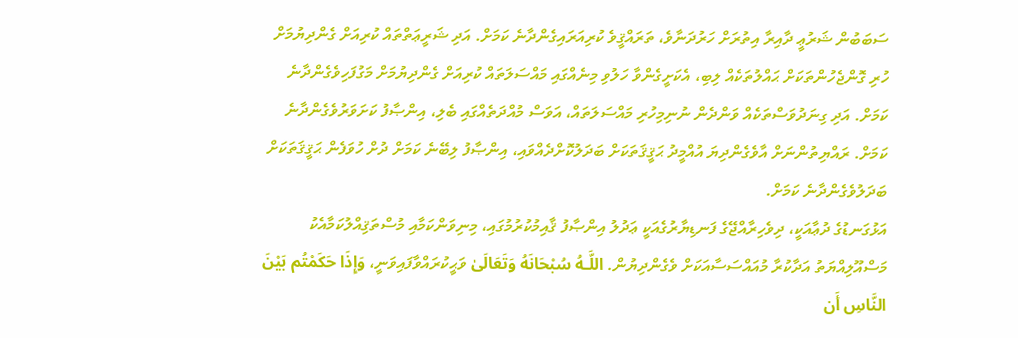ސަބަބުން ޝަރުޢީ ދާއިރާ އިތުރަށް ހަރުދަނާވެ، ތަރައްޤީވެ ކުރިއަރައިގެންދާނެ ކަމަށް. އަދި ޝަރީޢަތްތައް ކުރިއަށް ގެންދިޔުމަށް ހުރި ގޮންޖެހުންތަކަށް ޙައްލުތަކެއް ލިބި، އެކަށީގެންވާ ހަލުވި މިނެއްގައި މައްސަލަތައް ކުރިއަށް ގެންދިޔުމަށް މަގުފަހިވެގެންދާނެ ކަމަށް. އަދި ގިނަދުވަސްތަކެއް ވަންދެން ނުނިމިހުރި މައްސަލަތައް، އަވަސް މުއްދަތެއްގައި ބެލި، އިންޞާފު ކަށަވަރުވެގެންދާނެ ކަމަށް. ރައްޔިތުންނަށް އާވެގެންދިޔަ އުއްމީދު ޙަޤީޤަތަކަށް ބަދަލުކޮށްދެއްވައި، އިންޞާފު ލިބޭނެ ކަމަށް ދުށް ހުވަފެން ޙަޤީޤަތަކަށް ބަދަލުވެގެންދާނެ ކަމަށް.
އަޅުގަނޑުގެ ދުޢާއަކީ، ދިވެހިރާއްޖޭގެ ފަނޑިޔާރުގެއަކީ ޢަދުލު އިންޞާފު ޤާއިމުކުރުމުގައި، މިނިވަންކަމާއި މުސްތަޤިއްލުކަމާއެކު މަސްއޫލިއްޔަތު އަދާކުރާ މުއައްސަސާއަކަށް ވެގެންދިޔުން. اللَّـهُ سُبْحَانَهُ وَتَعَالَىٰ ވަޙީކުރައްވާފައިވަނީ، وَإِذَا حَكَمْتُم بَيْنَ النَّاسِ أَن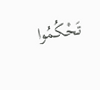تَحْكُمُوا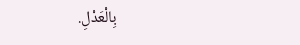بِالْعَدْلِ.